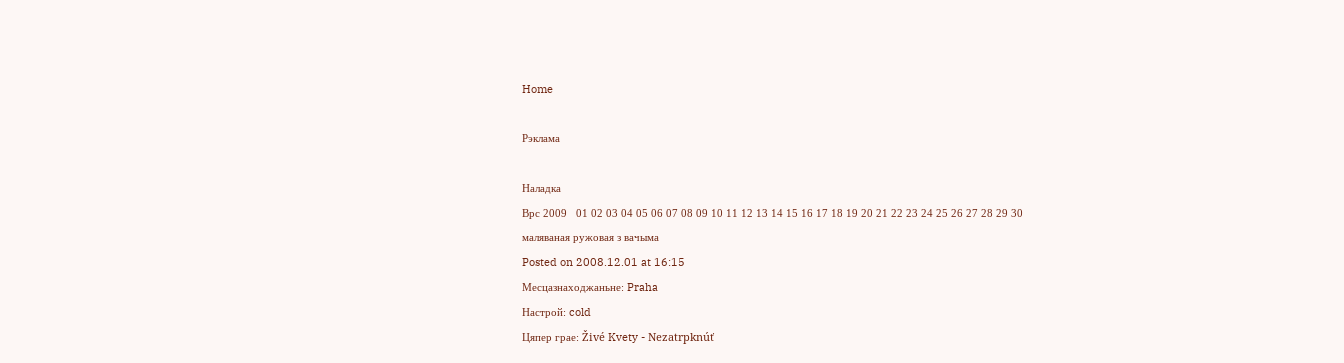Home

Рэклама

Наладка
Врс 2009   01 02 03 04 05 06 07 08 09 10 11 12 13 14 15 16 17 18 19 20 21 22 23 24 25 26 27 28 29 30
маляваная ружовая з вачыма
Posted on 2008.12.01 at 16:15
Месцазнаходжаньне: Praha
Настрой: cold
Цяпер грае: Živé Kvety - Nezatrpknúť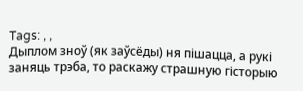Tags: , ,
Дыплом зноў (як заўсёды) ня пішацца, а рукі заняць трэба, то раскажу страшную гісторыю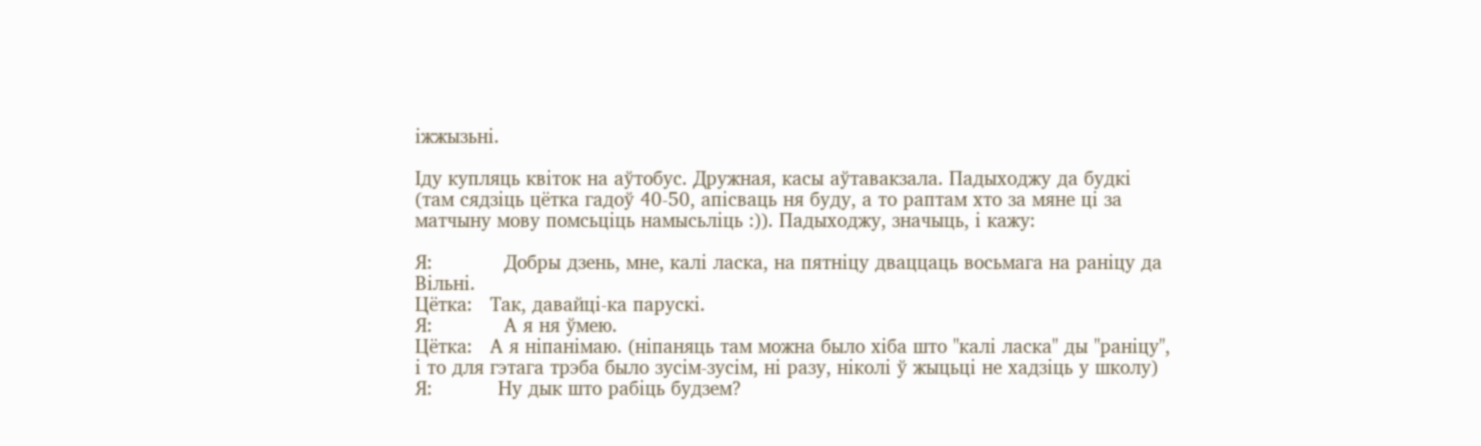іжжызьні.

Іду купляць квіток на аўтобус. Дружная, касы аўтавакзала. Падыходжу да будкі (там сядзіць цётка гадоў 40-50, апісваць ня буду, а то раптам хто за мяне ці за матчыну мову помсьціць намысьліць :)). Падыходжу, значыць, і кажу:

Я:            Добры дзень, мне, калі ласка, на пятніцу дваццаць восьмага на раніцу да Вільні.
Цётка:   Так, давайці-ка парускі.
Я:            А я ня ўмею.
Цётка:   А я ніпанімаю. (ніпаняць там можна было хіба што "калі ласка" ды "раніцу", і то для гэтага трэба было зусім-зусім, ні разу, ніколі ў жыцьці не хадзіць у школу)
Я:           Ну дык што рабіць будзем?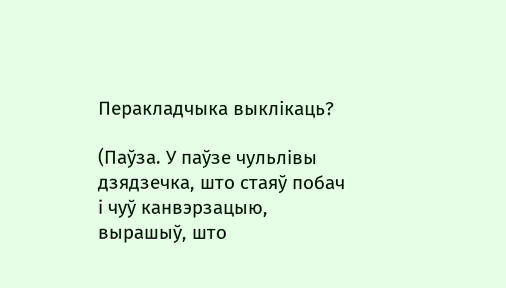Перакладчыка выклікаць?

(Паўза. У паўзе чульлівы дзядзечка, што стаяў побач і чуў канвэрзацыю, вырашыў, што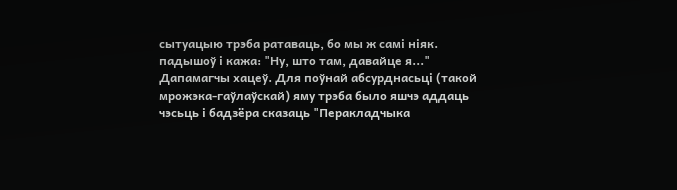сытуацыю трэба ратаваць, бо мы ж самі ніяк. падышоў і кажа: "Ну, што там, давайце я..." Дапамагчы хацеў. Для поўнай абсурднасьці (такой мрожэка-гаўлаўскай) яму трэба было яшчэ аддаць чэсьць і бадзёра сказаць "Перакладчыка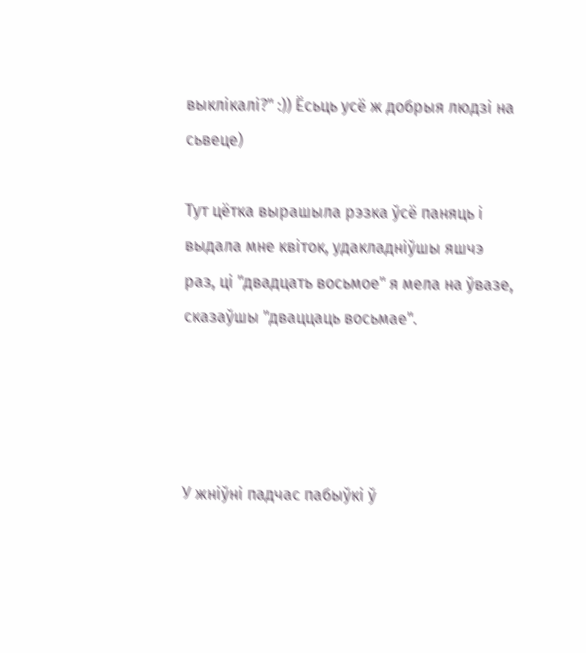выклікалі?" :)) Ёсьць усё ж добрыя людзі на сьвеце)

Тут цётка вырашыла рэзка ўсё паняць і выдала мне квіток, удакладніўшы яшчэ раз, ці "двадцать восьмое" я мела на ўвазе, сказаўшы "дваццаць восьмае".




У жніўні падчас пабыўкі ў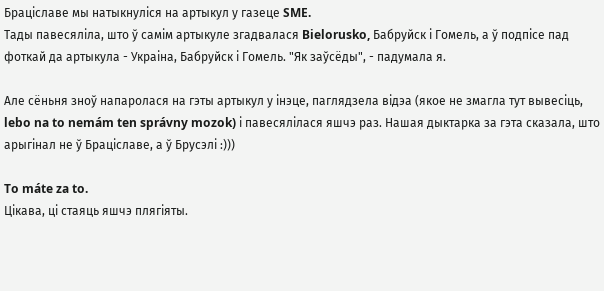Браціславе мы натыкнуліся на артыкул у газеце SME.
Тады павесяліла, што ў самім артыкуле згадвалася Bielorusko, Бабруйск і Гомель, а ў подпісе пад фоткай да артыкула - Украіна, Бабруйск і Гомель. "Як заўсёды", - падумала я.

Але сёньня зноў напаролася на гэты артыкул у інэце, паглядзела відэа (якое не змагла тут вывесіць, lebo na to nemám ten správny mozok) і павесялілася яшчэ раз. Нашая дыктарка за гэта сказала, што арыгінал не ў Браціславе, а ў Брусэлі :)))

To máte za to.
Цікава, ці стаяць яшчэ плягіяты.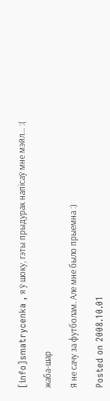[info]smatrycenka , я ў шоку, гэты прыдурак напісаў мне мэйл... :(

жаба-шар

Я не сачу за футболам. Але мне было прыемна :)

Posted on 2008.10.01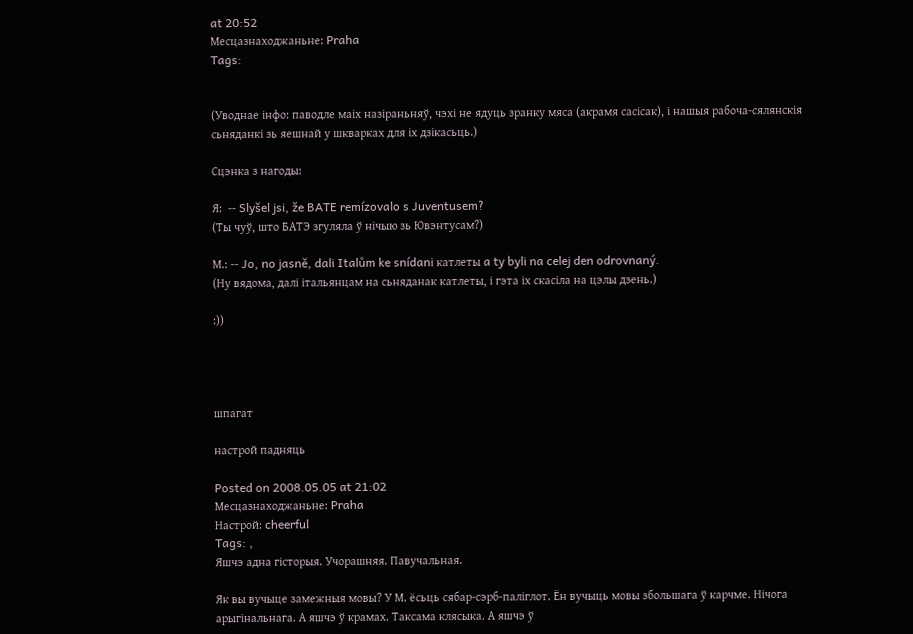at 20:52
Месцазнаходжаньне: Praha
Tags:


(Уводнае інфо: паводле маіх назіраньняў, чэхі не ядуць зранку мяса (акрамя сасісак), і нашыя рабоча-сялянскія сьняданкі зь яешнай у шкварках для іх дзікасьць.)

Сцэнка з нагоды:

Я:  -- Slyšel jsi, že BATE remízovalo s Juventusem?
(Ты чуў, што БАТЭ згуляла ў нічыю зь Ювэнтусам?)

М.: -- Jo, no jasně, dali Italům ke snídani катлеты a ty byli na celej den odrovnaný.
(Ну вядома, далі італьянцам на сьняданак катлеты, і гэта іх скасіла на цэлы дзень.)

:))




шпагат

настрой падняць

Posted on 2008.05.05 at 21:02
Месцазнаходжаньне: Praha
Настрой: cheerful
Tags: ,
Яшчэ адна гісторыя. Учорашняя. Павучальная.

Як вы вучыце замежныя мовы? У М. ёсьць сябар-сэрб-паліглот. Ён вучыць мовы збольшага ў карчме. Нічога арыгінальнага. А яшчэ ў крамах. Таксама клясыка. А яшчэ ў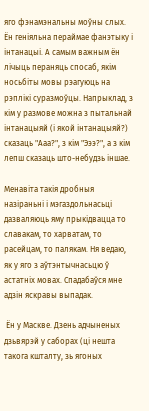яго фэнамэнальны моўны слых. Ён геніяльна пераймае фанэтыку і інтанацыі. А самым важным ён лічыць пераняць спосаб, якім носьбіты мовы рэагуюць на рэплікі суразмоўцы. Напрыклад, з кім у размове можна з пытальнай інтанацыяй (і якой інтанацыяй?) сказаць "Ааа?", з кім "Эээ?", а з кім лепш сказаць што-небудзь іншае.

Менавіта такія дробныя назіраньні і мэгаздольнасьці дазваляюць яму прыкідвацца то славакам, то харватам, то расейцам, то палякам. Ня ведаю, як у яго з аўтэнтычнасьцю ў астатніх мовах. Спадабаўся мне адзін яскравы выпадак.

 Ён у Маскве. Дзень адчыненых дзьвярэй у саборах (ці нешта такога кшталту, зь ягоных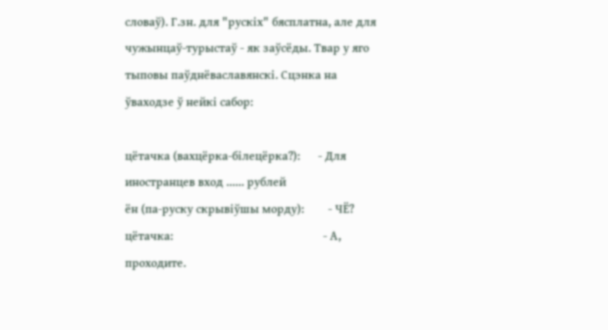словаў). Г.зн. для "рускіх" бясплатна, але для чужынцаў-турыстаў - як заўсёды. Твар у яго тыповы паўднёваславянскі. Сцэнка на ўваходзе ў нейкі сабор:

цётачка (вахцёрка-білецёрка?):      - Для иностранцев вход ...... рублей
ён (па-руску скрывіўшы морду):        - ЧЁ?
цётачка:                                                  - А, проходите.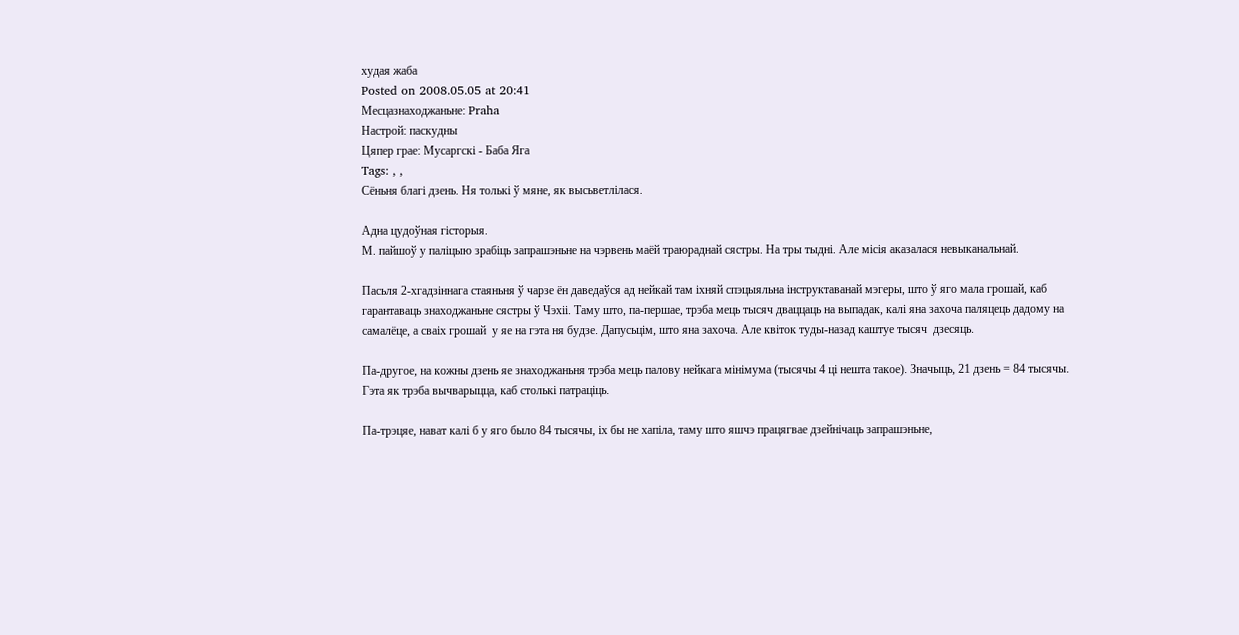худая жаба
Posted on 2008.05.05 at 20:41
Месцазнаходжаньне: Praha
Настрой: паскудны
Цяпер грае: Мусаргскі - Баба Яга
Tags: , ,
Сёньня благі дзень. Ня толькі ў мяне, як высьветлілася.

Адна цудоўная гісторыя.
М. пайшоў у паліцыю зрабіць запрашэньне на чэрвень маёй траюраднай сястры. На тры тыдні. Але місія аказалася невыканальнай.

Пасьля 2-хгадзіннага стаяньня ў чарзе ён даведаўся ад нейкай там іхняй спэцыяльна інструктаванай мэгеры, што ў яго мала грошай, каб гарантаваць знаходжаньне сястры ў Чэхіі. Таму што, па-першае, трэба мець тысяч дваццаць на выпадак, калі яна захоча паляцець дадому на самалёце, а сваіх грошай  у яе на гэта ня будзе. Дапусьцім, што яна захоча. Але квіток туды-назад каштуе тысяч  дзесяць.

Па-другое, на кожны дзень яе знаходжаньня трэба мець палову нейкага мінімума (тысячы 4 ці нешта такое). Значыць, 21 дзень = 84 тысячы. Гэта як трэба вычварыцца, каб столькі патраціць.

Па-трэцяе, нават калі б у яго было 84 тысячы, іх бы не хапіла, таму што яшчэ працягвае дзейнічаць запрашэньне,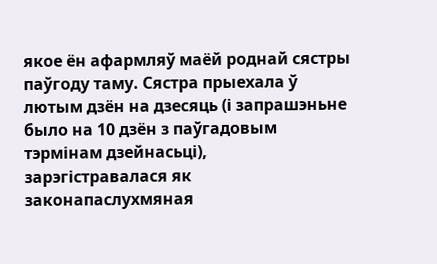якое ён афармляў маёй роднай сястры паўгоду таму. Сястра прыехала ў лютым дзён на дзесяць (і запрашэньне было на 10 дзён з паўгадовым тэрмінам дзейнасьці), зарэгістравалася як законапаслухмяная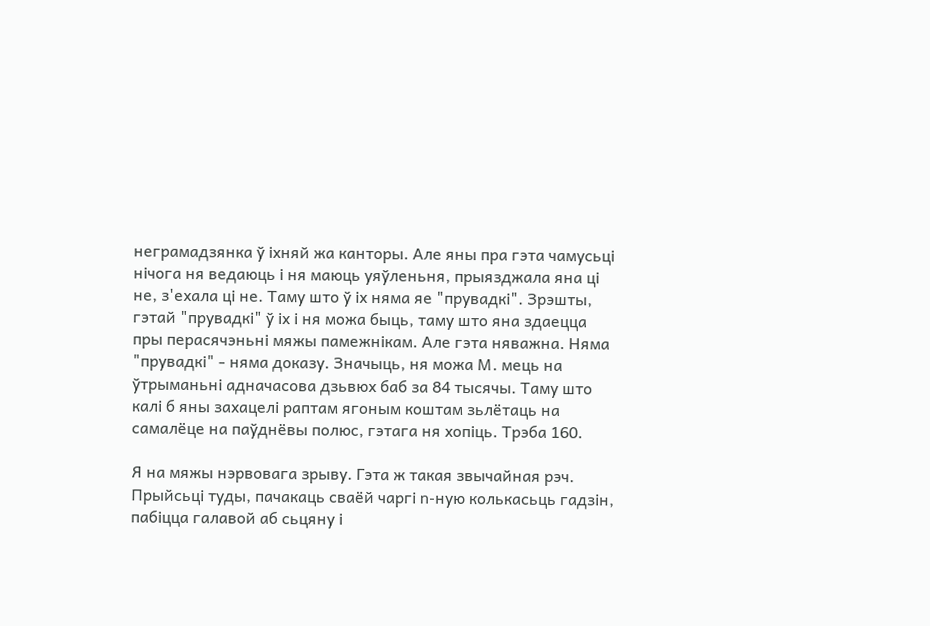неграмадзянка ў іхняй жа канторы. Але яны пра гэта чамусьці нічога ня ведаюць і ня маюць уяўленьня, прыязджала яна ці не, з'ехала ці не. Таму што ў іх няма яе "прувадкі". Зрэшты, гэтай "прувадкі" ў іх і ня можа быць, таму што яна здаецца пры перасячэньні мяжы памежнікам. Але гэта няважна. Няма "прувадкі" - няма доказу. Значыць, ня можа М. мець на ўтрыманьні адначасова дзьвюх баб за 84 тысячы. Таму што калі б яны захацелі раптам ягоным коштам зьлётаць на самалёце на паўднёвы полюс, гэтага ня хопіць. Трэба 160.

Я на мяжы нэрвовага зрыву. Гэта ж такая звычайная рэч. Прыйсьці туды, пачакаць сваёй чаргі n-ную колькасьць гадзін, пабіцца галавой аб сьцяну і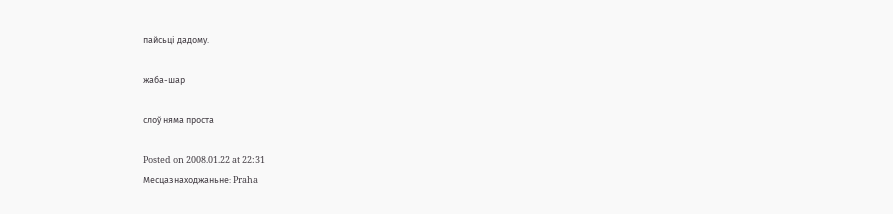пайсьці дадому.

жаба-шар

слоў няма проста

Posted on 2008.01.22 at 22:31
Месцазнаходжаньне: Praha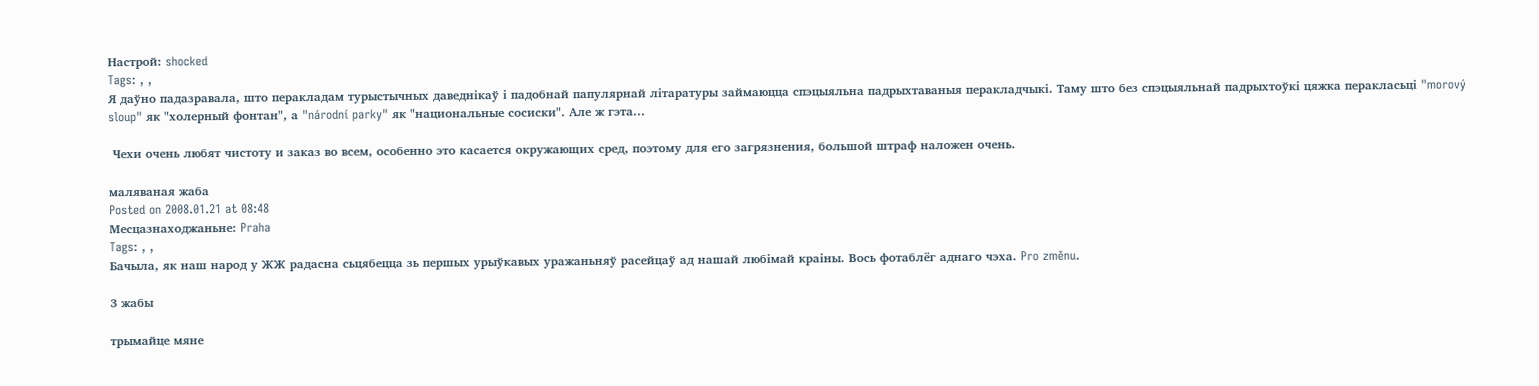Настрой: shocked
Tags: , ,
Я даўно падазравала, што перакладам турыстычных даведнікаў і падобнай папулярнай літаратуры займаюцца спэцыяльна падрыхтаваныя перакладчыкі. Таму што без спэцыяльнай падрыхтоўкі цяжка перакласьці "morový sloup" як "холерный фонтан", а "národní parky" як "национальные сосиски". Але ж гэта...

 Чехи очень любят чистоту и заказ во всем, особенно это касается окружающих сред, поэтому для его загрязнения, большой штраф наложен очень.

маляваная жаба
Posted on 2008.01.21 at 08:48
Месцазнаходжаньне: Praha
Tags: , ,
Бачыла, як наш народ у ЖЖ радасна сьцябецца зь першых урыўкавых уражаньняў расейцаў ад нашай любімай краіны. Вось фотаблёг аднаго чэха. Pro změnu.

3 жабы

трымайце мяне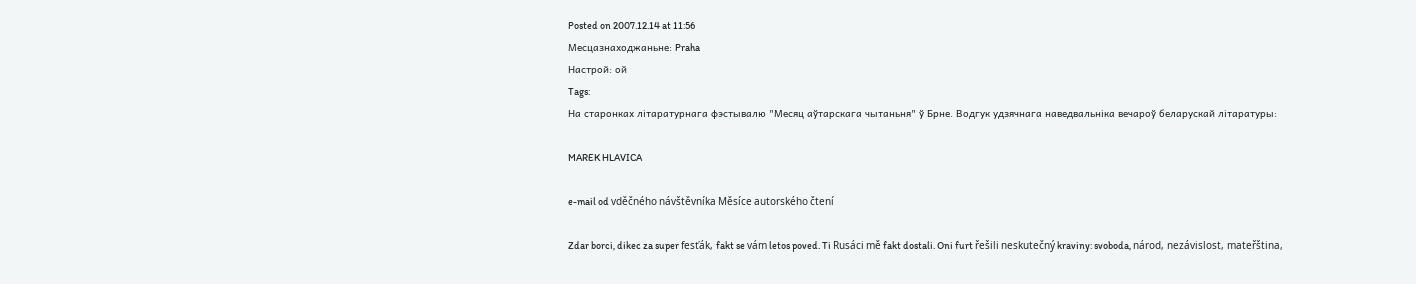Posted on 2007.12.14 at 11:56
Месцазнаходжаньне: Praha
Настрой: ой
Tags:
На старонках літаратурнага фэстывалю "Месяц аўтарскага чытаньня" ў Брне. Водгук удзячнага наведвальніка вечароў беларускай літаратуры:

MAREK HLAVICA

e-mail od vděčného návštěvníka Měsíce autorského čtení

Zdar borci, dikec za super fesťák, fakt se vám letos poved. Ti Rusáci mě fakt dostali. Oni furt řešili neskutečný kraviny: svoboda, národ, nezávislost, mateřština,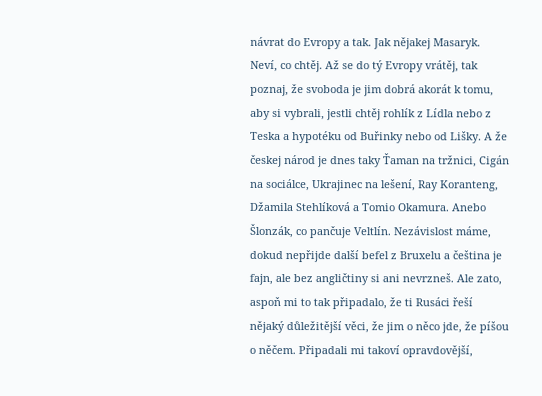návrat do Evropy a tak. Jak nějakej Masaryk. Neví, co chtěj. Až se do tý Evropy vrátěj, tak poznaj, že svoboda je jim dobrá akorát k tomu, aby si vybrali, jestli chtěj rohlík z Lídla nebo z Teska a hypotéku od Buřinky nebo od Lišky. A že českej národ je dnes taky Ťaman na tržnici, Cigán na sociálce, Ukrajinec na lešení, Ray Koranteng, Džamila Stehlíková a Tomio Okamura. Anebo Šlonzák, co pančuje Veltlín. Nezávislost máme, dokud nepřijde další befel z Bruxelu a čeština je fajn, ale bez angličtiny si ani nevrzneš. Ale zato, aspoň mi to tak připadalo, že ti Rusáci řeší nějaký důležitější věci, že jim o něco jde, že píšou o něčem. Připadali mi takoví opravdovější,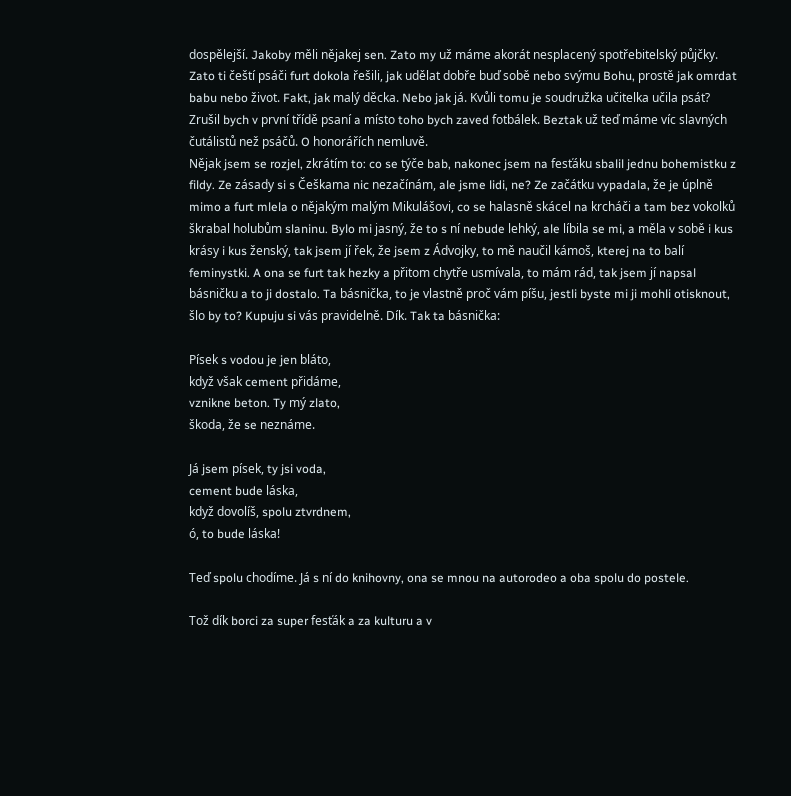dospělejší. Jakoby měli nějakej sen. Zato my už máme akorát nesplacený spotřebitelský půjčky. Zato ti čeští psáči furt dokola řešili, jak udělat dobře buď sobě nebo svýmu Bohu, prostě jak omrdat babu nebo život. Fakt, jak malý děcka. Nebo jak já. Kvůli tomu je soudružka učitelka učila psát? Zrušil bych v první třídě psaní a místo toho bych zaved fotbálek. Beztak už teď máme víc slavných čutálistů než psáčů. O honorářích nemluvě.
Nějak jsem se rozjel, zkrátím to: co se týče bab, nakonec jsem na fesťáku sbalil jednu bohemistku z fildy. Ze zásady si s Češkama nic nezačínám, ale jsme lidi, ne? Ze začátku vypadala, že je úplně mimo a furt mlela o nějakým malým Mikulášovi, co se halasně skácel na krcháči a tam bez vokolků škrabal holubům slaninu. Bylo mi jasný, že to s ní nebude lehký, ale líbila se mi, a měla v sobě i kus krásy i kus ženský, tak jsem jí řek, že jsem z Ádvojky, to mě naučil kámoš, kterej na to balí feminystki. A ona se furt tak hezky a přitom chytře usmívala, to mám rád, tak jsem jí napsal básničku a to ji dostalo. Ta básnička, to je vlastně proč vám píšu, jestli byste mi ji mohli otisknout, šlo by to? Kupuju si vás pravidelně. Dík. Tak ta básnička:

Písek s vodou je jen bláto,
když však cement přidáme,
vznikne beton. Ty mý zlato,
škoda, že se neznáme.

Já jsem písek, ty jsi voda,
cement bude láska,
když dovolíš, spolu ztvrdnem,
ó, to bude láska!

Teď spolu chodíme. Já s ní do knihovny, ona se mnou na autorodeo a oba spolu do postele.

Tož dík borci za super fesťák a za kulturu a v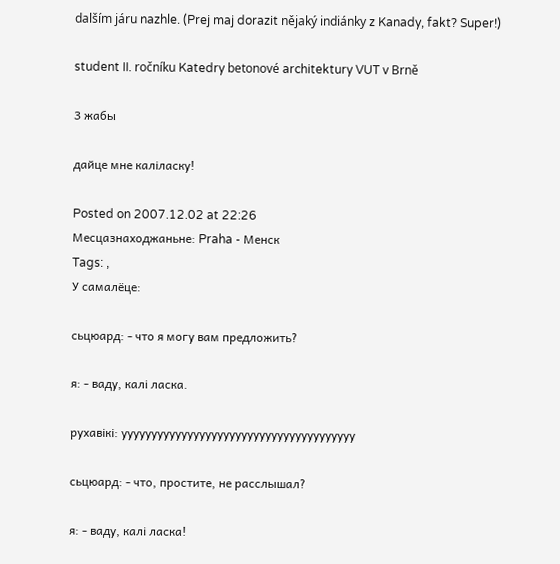dalším járu nazhle. (Prej maj dorazit nějaký indiánky z Kanady, fakt? Super!)

student II. ročníku Katedry betonové architektury VUT v Brně

3 жабы

дайце мне каліласку!

Posted on 2007.12.02 at 22:26
Месцазнаходжаньне: Praha - Менск
Tags: ,
У самалёце:

сьцюард: - что я могу вам предложить?

я: - ваду, калі ласка.

рухавікі: ууууууууууууууууууууууууууууууууууууууу

сьцюард: - что, простите, не расслышал?

я: - ваду, калі ласка!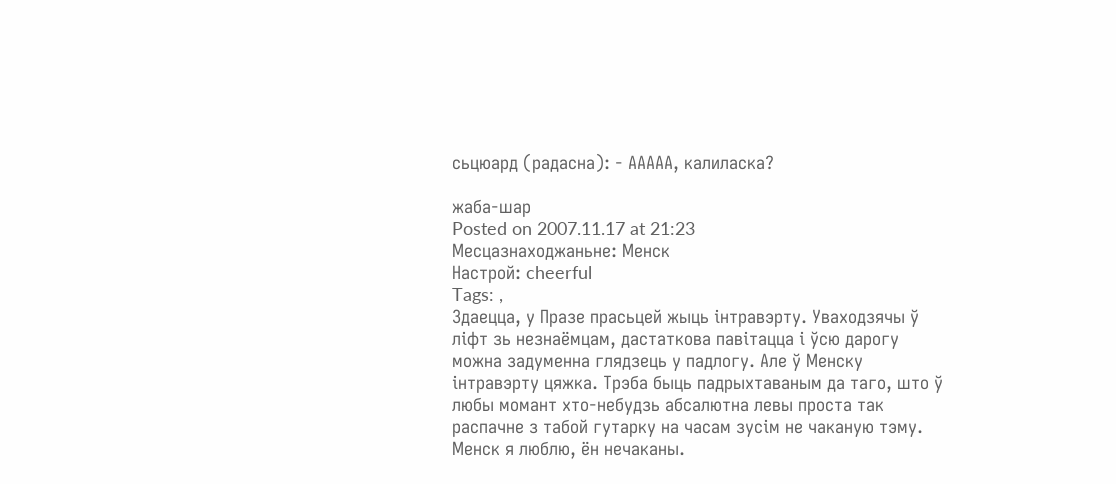сьцюард (радасна): - ААААА, калиласка?

жаба-шар
Posted on 2007.11.17 at 21:23
Месцазнаходжаньне: Менск
Настрой: cheerful
Tags: ,
Здаецца, у Празе прасьцей жыць інтравэрту. Уваходзячы ў ліфт зь незнаёмцам, дастаткова павітацца і ўсю дарогу можна задуменна глядзець у падлогу. Але ў Менску інтравэрту цяжка. Трэба быць падрыхтаваным да таго, што ў любы момант хто-небудзь абсалютна левы проста так распачне з табой гутарку на часам зусім не чаканую тэму. Менск я люблю, ён нечаканы.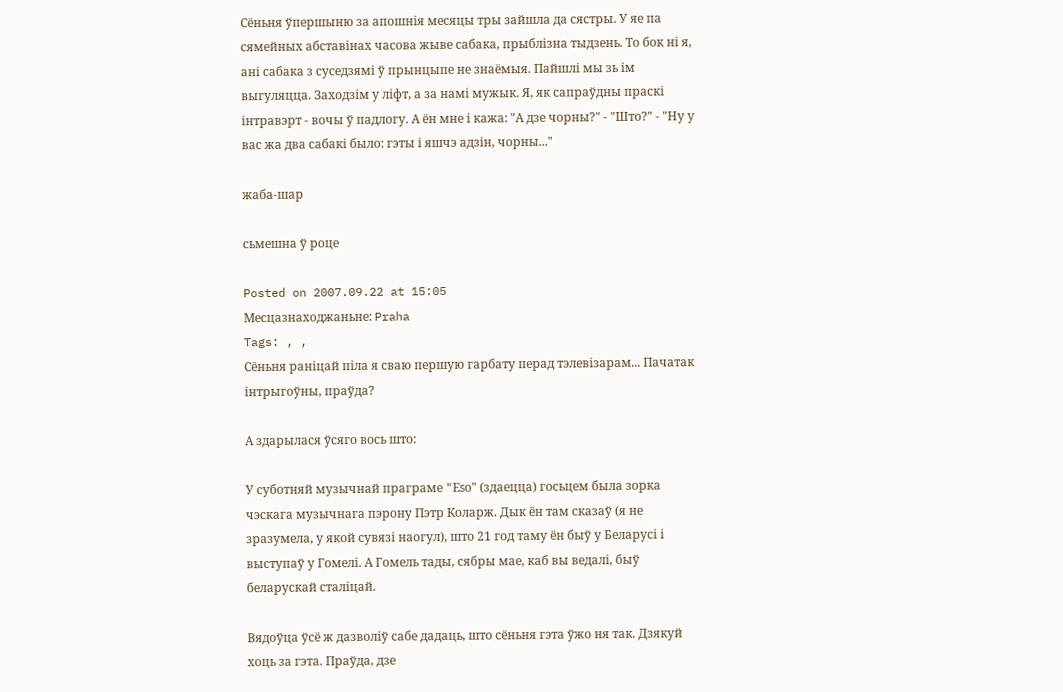Сёньня ўпершыню за апошнія месяцы тры зайшла да сястры. У яе па сямейных абставінах часова жыве сабака, прыблізна тыдзень. То бок ні я, ані сабака з суседзямі ў прынцыпе не знаёмыя. Пайшлі мы зь ім выгуляцца. Заходзім у ліфт, а за намі мужык. Я, як сапраўдны праскі інтравэрт - вочы ў падлогу. А ён мне і кажа: "А дзе чорны?" - "Што?" - "Ну у вас жа два сабакі было: гэты і яшчэ адзін, чорны..."

жаба-шар

сьмешна ў роце

Posted on 2007.09.22 at 15:05
Месцазнаходжаньне: Praha
Tags: , ,
Сёньня раніцай піла я сваю першую гарбату перад тэлевізарам... Пачатак інтрыгоўны, праўда?

А здарылася ўсяго вось што:

У суботняй музычнай праграме "Esо" (здаецца) госьцем была зорка чэскага музычнага пэрону Пэтр Коларж. Дык ён там сказаў (я не зразумела, у якой сувязі наогул), што 21 год таму ён быў у Беларусі і выступаў у Гомелі. А Гомель тады, сябры мае, каб вы ведалі, быў беларускай сталіцай.

Вядоўца ўсё ж дазволіў сабе дадаць, што сёньня гэта ўжо ня так. Дзякуй хоць за гэта. Праўда, дзе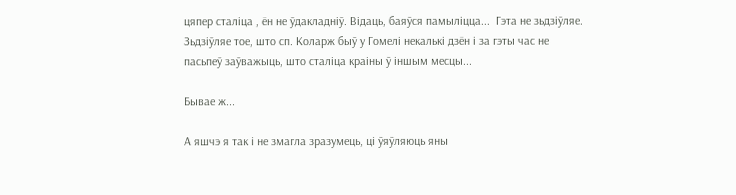цяпер сталіца , ён не ўдакладніў. Відаць, баяўся памыліцца...  Гэта не зьдзіўляе. Зьдзіўляе тое, што сп. Коларж быў у Гомелі некалькі дзён і за гэты час не пасьпеў заўважыць, што сталіца краіны ў іншым месцы...

Бывае ж...

А яшчэ я так і не змагла зразумець, ці ўяўляюць яны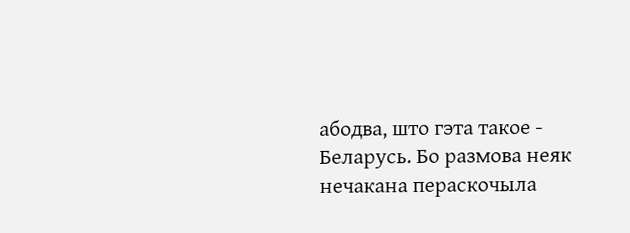абодва, што гэта такое - Беларусь. Бо размова неяк нечакана пераскочыла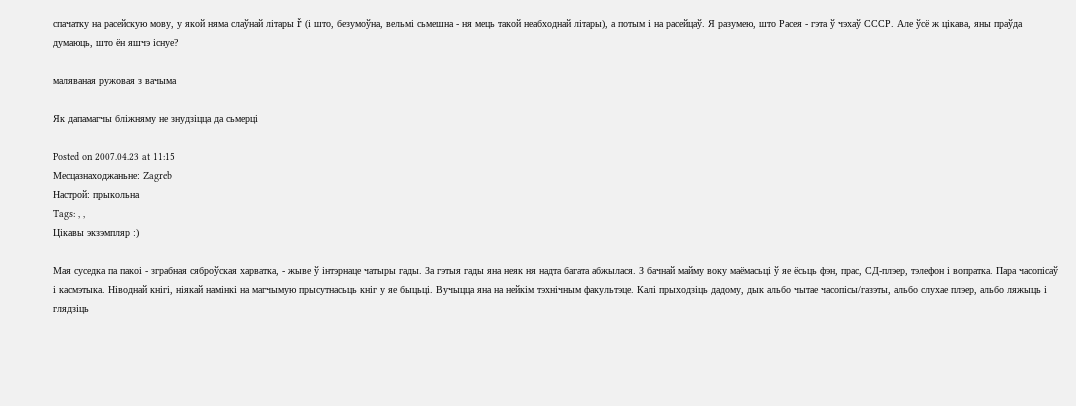спачатку на расейскую мову, у якой няма слаўнай літары ř (і што, безумоўна, вельмі сьмешна - ня мець такой неабходнай літары), а потым і на расейцаў. Я разумею, што Расея - гэта ў чэхаў СССР. Але ўсё ж цікава, яны праўда думаюць, што ён яшчэ існуе?

маляваная ружовая з вачыма

Як дапамагчы бліжняму не знудзіцца да сьмерці

Posted on 2007.04.23 at 11:15
Месцазнаходжаньне: Zagreb
Настрой: прыкольна
Tags: , ,
Цікавы экзэмпляр :)

Мая суседка па пакоі - зграбная сяброўская харватка, - жыве ў інтэрнаце чатыры гады. За гэтыя гады яна неяк ня надта багата абжылася. З бачнай майму воку маёмасьці ў яе ёсьць фэн, прас, СД-плэер, тэлефон і вопратка. Пара часопісаў і касмэтыка. Ніводнай кнігі, ніякай намінкі на магчымую прысутнасьць кніг у яе быцьці. Вучыцца яна на нейкім тэхнічным факультэце. Калі прыходзіць дадому, дык альбо чытае часопісы/газэты, альбо слухае плэер, альбо ляжыць і глядзіць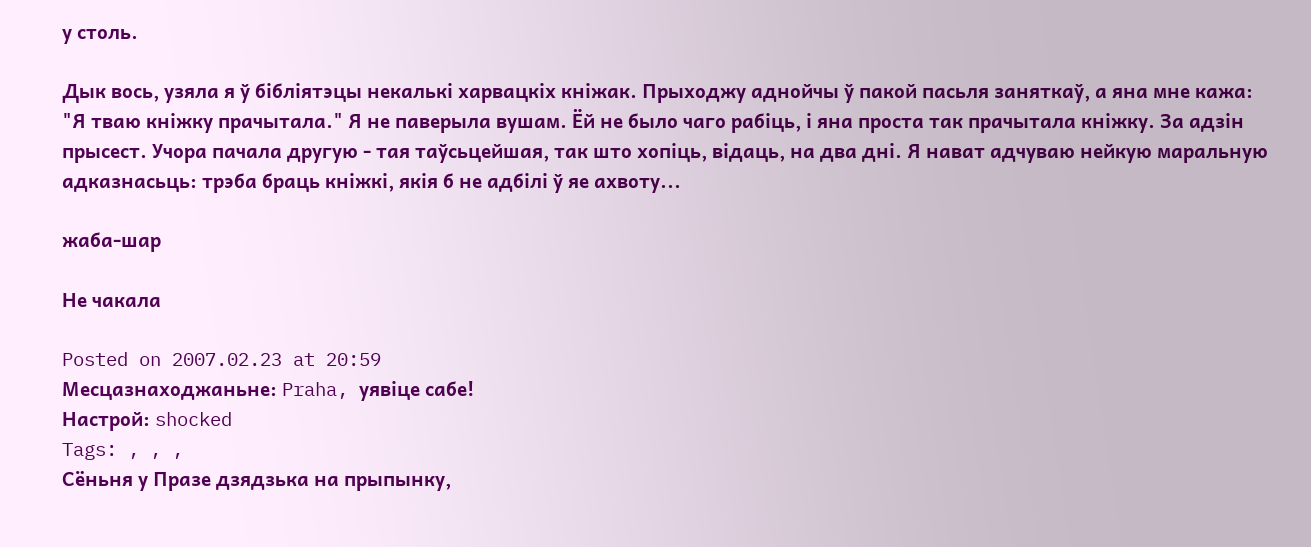у столь.

Дык вось, узяла я ў бібліятэцы некалькі харвацкіх кніжак. Прыходжу аднойчы ў пакой пасьля заняткаў, а яна мне кажа: "Я тваю кніжку прачытала." Я не паверыла вушам. Ёй не было чаго рабіць, і яна проста так прачытала кніжку. За адзін прысест. Учора пачала другую - тая таўсьцейшая, так што хопіць, відаць, на два дні. Я нават адчуваю нейкую маральную адказнасьць: трэба браць кніжкі, якія б не адбілі ў яе ахвоту...

жаба-шар

Не чакала

Posted on 2007.02.23 at 20:59
Месцазнаходжаньне: Praha, уявіце сабе!
Настрой: shocked
Tags: , , ,
Сёньня у Празе дзядзька на прыпынку,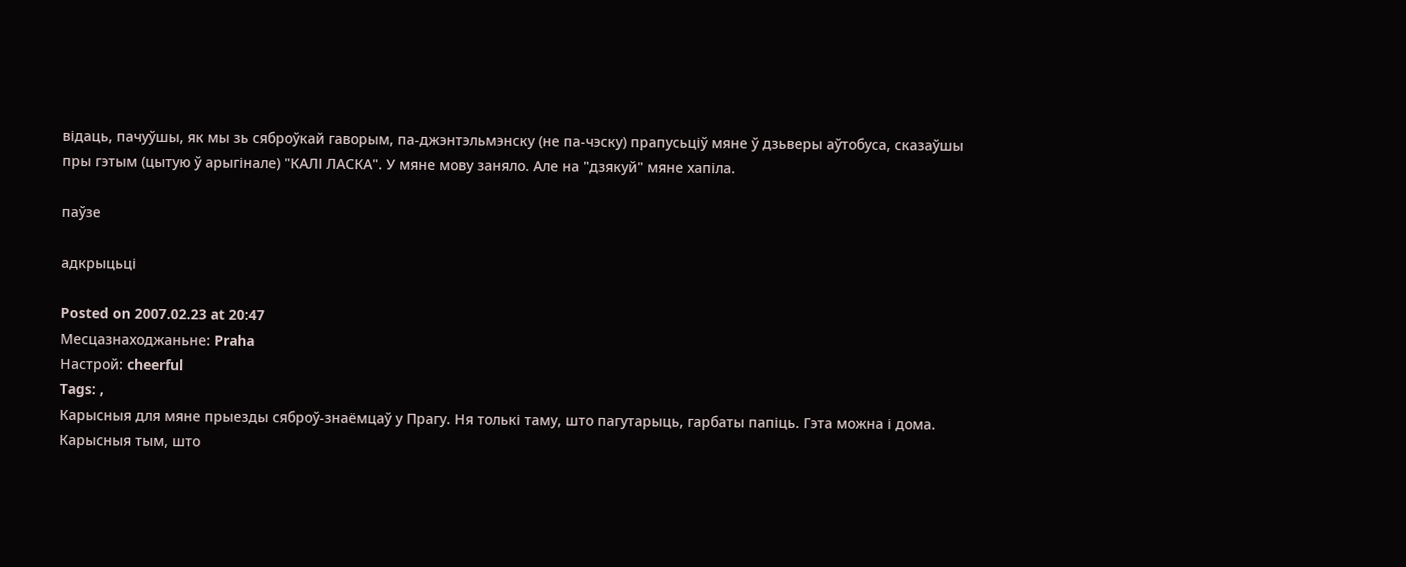відаць, пачуўшы, як мы зь сяброўкай гаворым, па-джэнтэльмэнску (не па-чэску) прапусьціў мяне ў дзьверы аўтобуса, сказаўшы пры гэтым (цытую ў арыгінале) "КАЛІ ЛАСКА". У мяне мову заняло. Але на "дзякуй" мяне хапіла.

паўзе

адкрыцьці

Posted on 2007.02.23 at 20:47
Месцазнаходжаньне: Praha
Настрой: cheerful
Tags: ,
Карысныя для мяне прыезды сяброў-знаёмцаў у Прагу. Ня толькі таму, што пагутарыць, гарбаты папіць. Гэта можна і дома. Карысныя тым, што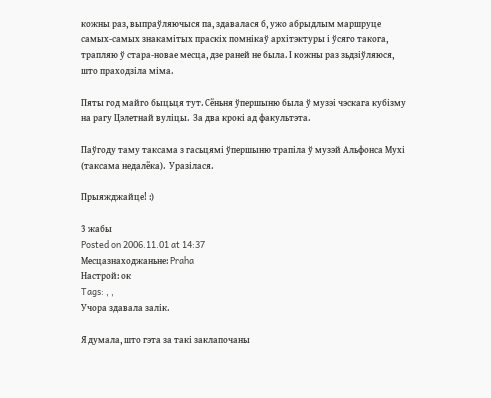кожны раз, выпраўляючыся па, здавалася б, ужо абрыдлым маршруце самых-самых знакамітых праскіх помнікаў архітэктуры і ўсяго такога, трапляю ў стара-новае месца, дзе раней не была. І кожны раз зьдзіўляюся, што праходзіла міма.

Пяты год майго быцьця тут. Сёньня ўпершыню была ў музэі чэскага кубізму на рагу Цэлетнай вуліцы.  За два крокі ад факультэта.

Паўгоду таму таксама з гасьцямі ўпершыню трапіла ў музэй Альфонса Мухі (таксама недалёка).  Уразілася.

Прыяжджайце! :)

3 жабы
Posted on 2006.11.01 at 14:37
Месцазнаходжаньне: Praha
Настрой: ок
Tags: , ,
Учора здавала залік.

Я думала, што гэта за такі заклапочаны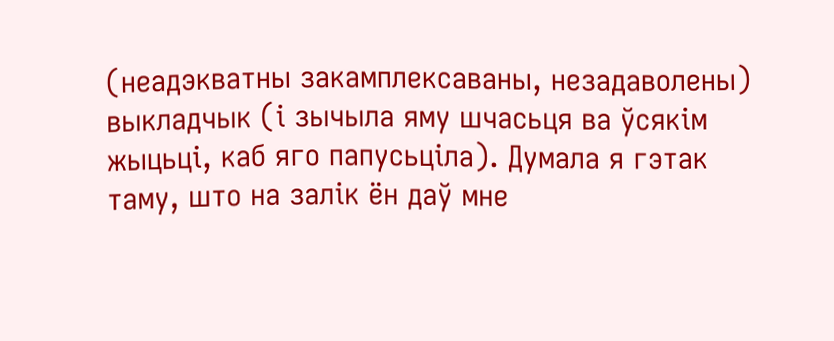(неадэкватны закамплексаваны, незадаволены) выкладчык (і зычыла яму шчасьця ва ўсякім жыцьці, каб яго папусьціла). Думала я гэтак таму, што на залік ён даў мне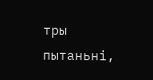тры пытаньні,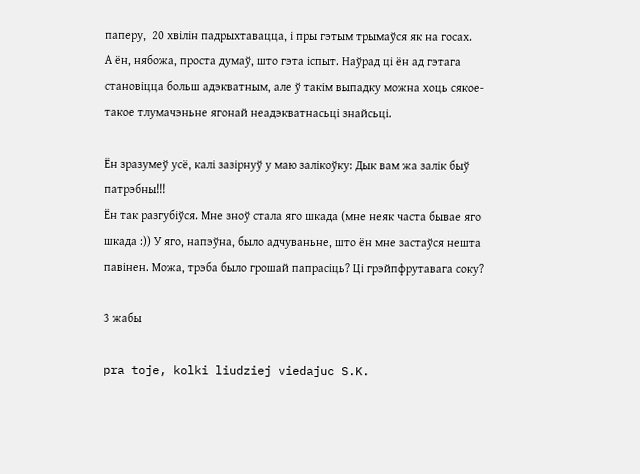паперу,  20 хвілін падрыхтавацца, і пры гэтым трымаўся як на госах.
А ён, нябожа, проста думаў, што гэта іспыт. Наўрад ці ён ад гэтага становіцца больш адэкватным, але ў такім выпадку можна хоць сякое-такое тлумачэньне ягонай неадэкватнасьці знайсьці.

Ён зразумеў усё, калі зазірнуў у маю залікоўку: Дык вам жа залік быў патрэбны!!!
Ён так разгубіўся. Мне зноў стала яго шкада (мне неяк часта бывае яго шкада :)) У яго, напэўна, было адчуваньне, што ён мне застаўся нешта павінен. Можа, трэба было грошай папрасіць? Ці грэйпфрутавага соку?

3 жабы

pra toje, kolki liudziej viedajuc S.K.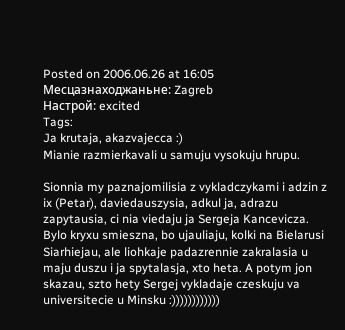Posted on 2006.06.26 at 16:05
Месцазнаходжаньне: Zagreb
Настрой: excited
Tags:
Ja krutaja, akazvajecca :)
Mianie razmierkavali u samuju vysokuju hrupu.

Sionnia my paznajomilisia z vykladczykami i adzin z ix (Petar), daviedauszysia, adkul ja, adrazu zapytausia, ci nia viedaju ja Sergeja Kancevicza. Bylo kryxu smieszna, bo ujauliaju, kolki na Bielarusi Siarhiejau, ale liohkaje padazrennie zakralasia u maju duszu i ja spytalasja, xto heta. A potym jon skazau, szto hety Sergej vykladaje czeskuju va universitecie u Minsku :))))))))))))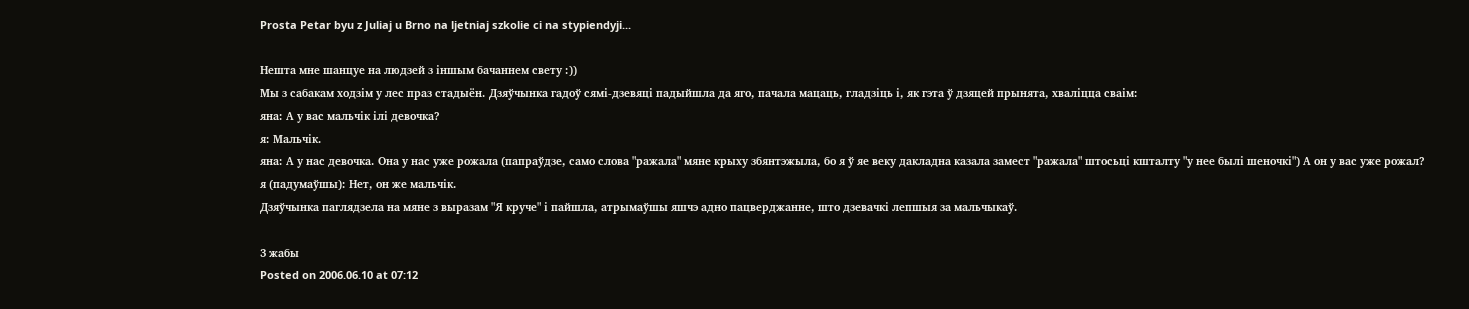Prosta Petar byu z Juliaj u Brno na ljetniaj szkolie ci na stypiendyji...

Нешта мне шанцуе на людзей з іншым бачаннем свету :))
Мы з сабакам ходзім у лес праз стадыён. Дзяўчынка гадоў сямі-дзевяці падыйшла да яго, пачала мацаць, гладзіць і, як гэта ў дзяцей прынята, хваліцца сваім:
яна: А у вас мальчік ілі девочка?
я: Мальчік.
яна: А у нас девочка. Она у нас уже рожала (папраўдзе, само слова "ражала" мяне крыху збянтэжыла, бо я ў яе веку дакладна казала замест "ражала" штосьці кшталту "у нее былі шеночкі") А он у вас уже рожал?
я (падумаўшы): Нет, он же мальчік.
Дзяўчынка паглядзела на мяне з выразам "Я круче" і пайшла, атрымаўшы яшчэ адно пацверджанне, што дзевачкі лепшыя за мальчыкаў.

3 жабы
Posted on 2006.06.10 at 07:12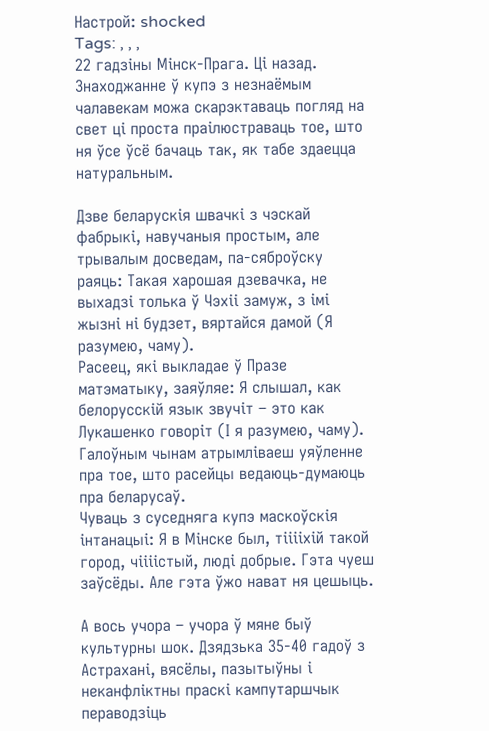Настрой: shocked
Tags: , , ,
22 гадзіны Мінск-Прага. Ці назад. Знаходжанне ў купэ з незнаёмым чалавекам можа скарэктаваць погляд на свет ці проста праілюстраваць тое, што ня ўсе ўсё бачаць так, як табе здаецца натуральным.

Дзве беларускія швачкі з чэскай фабрыкі, навучаныя простым, але трывалым досведам, па-сяброўску раяць: Такая харошая дзевачка, не выхадзі толька ў Чэхіі замуж, з імі жызні ні будзет, вяртайся дамой (Я разумею, чаму).
Расеец, які выкладае ў Празе матэматыку, заяўляе: Я слышал, как белорусскій язык звучіт – это как Лукашенко говоріт (І я разумею, чаму).
Галоўным чынам атрымліваеш уяўленне пра тое, што расейцы ведаюць-думаюць пра беларусаў.
Чуваць з суседняга купэ маскоўскія інтанацыі: Я в Мінске был, тііііхій такой город, чіііістый, люді добрые. Гэта чуеш заўсёды. Але гэта ўжо нават ня цешыць.

А вось учора – учора ў мяне быў культурны шок. Дзядзька 35-40 гадоў з Астрахані, вясёлы, пазытыўны і неканфліктны праскі кампутаршчык пераводзіць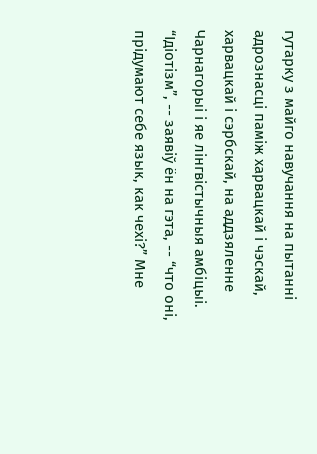гутарку з майго навучання на пытанні адрознасці паміж харвацкай і чэскай, харвацкай і сэрбскай, на аддзяленне Чарнагорыі і яе лінгвістычныя амбіцыі. “Ідіотізм”, -- заявіў ён на гэта, -- “что оні, прідумают себе язык, как чехі?” Мне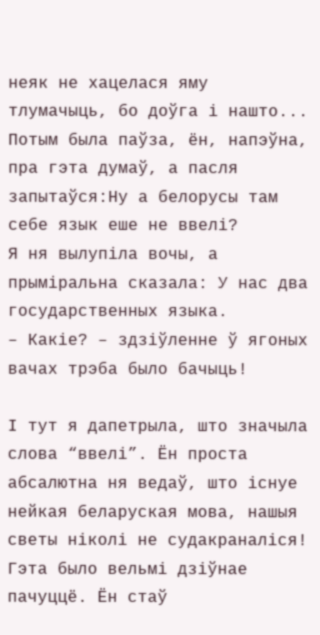неяк не хацелася яму тлумачыць, бо доўга і нашто...
Потым была паўза, ён, напэўна, пра гэта думаў, а пасля запытаўся:Ну а белорусы там себе язык еше не ввелі?
Я ня вылупіла вочы, а прыміральна сказала: У нас два государственных языка.
– Какіе? – здзіўленне ў ягоных вачах трэба было бачыць!

І тут я дапетрыла, што значыла слова “ввелі”. Ён проста абсалютна ня ведаў, што існуе нейкая беларуская мова, нашыя светы ніколі не судакраналіся! Гэта было вельмі дзіўнае пачуццё. Ён стаў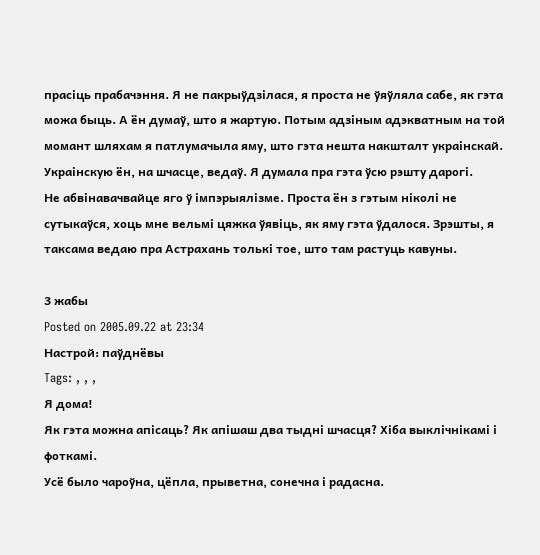прасіць прабачэння. Я не пакрыўдзілася, я проста не ўяўляла сабе, як гэта можа быць. А ён думаў, што я жартую. Потым адзіным адэкватным на той момант шляхам я патлумачыла яму, што гэта нешта накшталт украінскай. Украінскую ён, на шчасце, ведаў. Я думала пра гэта ўсю рэшту дарогі.
Не абвінавачвайце яго ў імпэрыялізме. Проста ён з гэтым ніколі не сутыкаўся, хоць мне вельмі цяжка ўявіць, як яму гэта ўдалося. Зрэшты, я таксама ведаю пра Астрахань толькі тое, што там растуць кавуны.

3 жабы
Posted on 2005.09.22 at 23:34
Настрой: паўднёвы
Tags: , , ,
Я дома!
Як гэта можна апісаць? Як апішаш два тыдні шчасця? Хіба выклічнікамі і фоткамі.
Усё было чароўна, цёпла, прыветна, сонечна і радасна.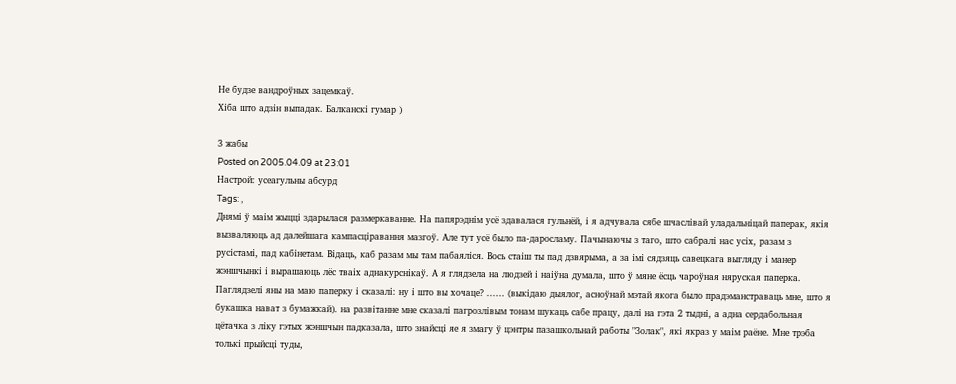Не будзе вандроўных зацемкаў.
Хіба што адзін выпадак. Балканскі гумар )

3 жабы
Posted on 2005.04.09 at 23:01
Настрой: усеагульны абсурд
Tags: ,
Днямі ў маім жыцці здарылася размеркаванне. На папярэднім усё здавалася гульнёй, і я адчувала сябе шчаслівай уладальніцай паперак, якія вызваляюць ад далейшага кампасціравання мазгоў. Але тут усё было па-даросламу. Пачынаючы з таго, што сабралі нас усіх, разам з русістамі, пад кабінетам. Відаць, каб разам мы там пабаяліся. Вось стаіш ты пад дзвярыма, а за імі сядзяць савецкага выгляду і манер жэншчынкі і вырашаюць лёс тваіх аднакурснікаў. А я глядзела на людзей і наіўна думала, што ў мяне ёсць чароўная няруская паперка. Паглядзелі яны на маю паперку і сказалі: ну і што вы хочаце? ...... (выкідаю дыялог, асноўнай мэтай якога было прадэманстраваць мне, што я букашка нават з бумажкай). на развітанне мне сказалі пагрозлівым тонам шукаць сабе працу, далі на гэта 2 тыдні, а адна сердабольная цётачка з ліку гэтых жэншчын падказала, што знайсці яе я змагу ў цэнтры пазашкольнай работы "Золак", які якраз у маім раёне. Мне трэба толькі прыйсці туды,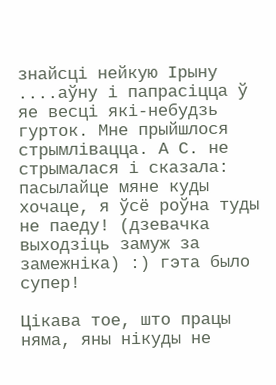знайсці нейкую Ірыну ....аўну і папрасіцца ў яе весці які-небудзь гурток. Мне прыйшлося стрымлівацца. А С. не стрымалася і сказала: пасылайце мяне куды хочаце, я ўсё роўна туды не паеду! (дзевачка выходзіць замуж за замежніка) :) гэта было супер!

Цікава тое, што працы няма, яны нікуды не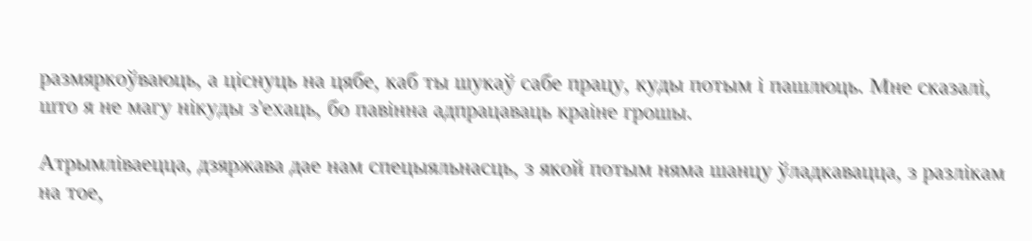размяркоўваюць, а ціснуць на цябе, каб ты шукаў сабе працу, куды потым і пашлюць. Мне сказалі, што я не магу нікуды з'ехаць, бо павінна адпрацаваць краіне грошы.

Атрымліваецца, дзяржава дае нам спецыяльнасць, з якой потым няма шанцу ўладкавацца, з разлікам на тое,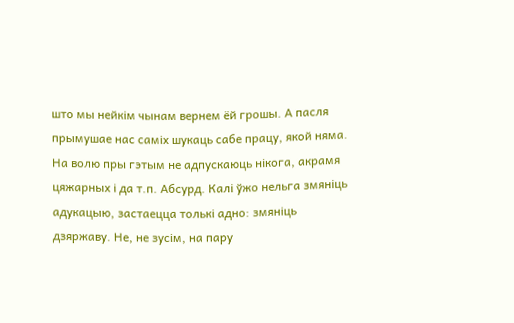што мы нейкім чынам вернем ёй грошы. А пасля прымушае нас саміх шукаць сабе працу, якой няма. На волю пры гэтым не адпускаюць нікога, акрамя цяжарных і да т.п. Абсурд. Калі ўжо нельга змяніць адукацыю, застаецца толькі адно: змяніць дзяржаву. Не, не зусім, на пару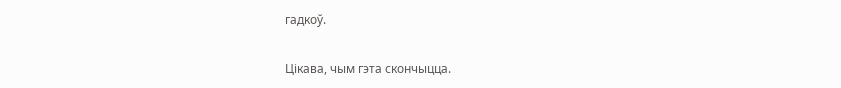гадкоў.

Цікава, чым гэта скончыцца.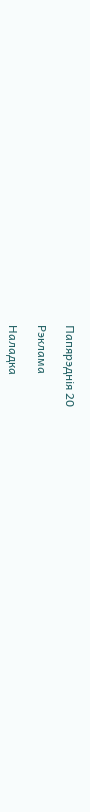Папярэднія 20

Рэклама

Наладка